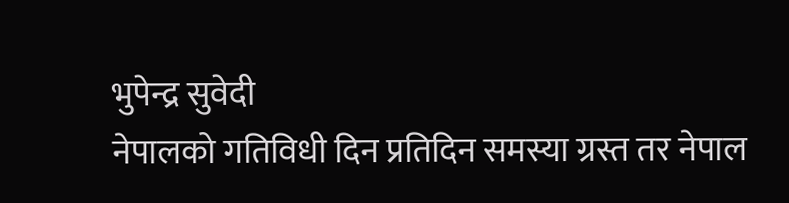भुपेन्द्र सुवेदी
नेपालको गतिविधी दिन प्रतिदिन समस्या ग्रस्त तर नेपाल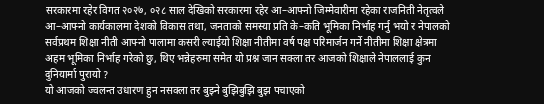सरकारमा रहेर विगत २०२७, ०२८ साल देखिको सरकारमा रहेर आ–आफ्नो जिम्मेवारीमा रहेका राजनिती नेतृत्वले आ–आफ्नो कार्यकालमा देशको विकास तथा, जनताको समस्या प्रति के–कति भूमिका निर्भाह गर्नु भयो र नेपालको सर्वप्रथम शिक्षा नीती आफ्नो पालामा कसरी ल्याईयो शिक्षा नीतीमा वर्ष पक्ष परिमार्जन गर्ने नीतीमा शिक्षा क्षेत्रमा अहम भूमिका निर्भाह गरेको छु, थिए भन्नेहरुमा समेत यो प्रश्न जान सक्ला तर आजको शिक्षाले नेपाललाई कुन दुनियार्मा पुरायो ?
यो आजको ज्वलन्त उधारण हुन नसक्ला तर बुझ्ने बुझिबुझि बुझ पचाएको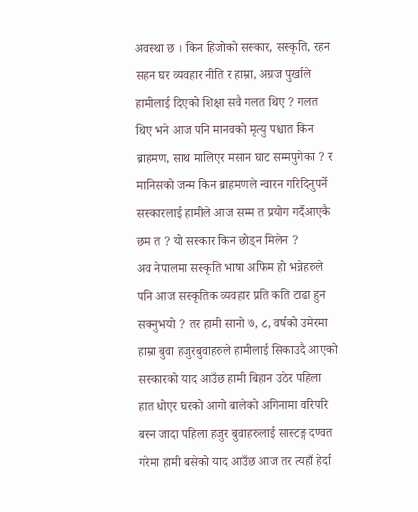अवस्था छ । किन हिजोको सस्कार, सस्कृति, रहन सहन घर व्यवहार नीति र हाम्रा, अग्रज पुर्खाले हामीलाई दिएको शिक्षा सवै गलत थिए ? गलत थिए भने आज पनि मानवको मृत्यु पश्चात किन ब्राहमण, साथ मालिएर मसान घाट सम्मपुगेका ? र मानिसको जन्म किन ब्राहमणले न्वारन गरिदिनुपर्ने सस्कारलाई हामीले आज सम्म त प्रयोग गर्दैआएकै छम त ? यो सस्कार किन छोड्न मिलेन ?
अव नेपालमा सस्कृति भाषा अफिम हो भन्नेहरुले पनि आज सस्कृतिक व्यवहार प्रति कति टाढा हुन सक्नुभयो ? तर हामी सानो ७, ८, वर्षको उमेरमा हाम्रा बुवा हजुरबुवाहरुले हामीलाई सिकाउदै आएको सस्कारको याद आउँछ हामी बिहान उठेर पहिला हात धोएर घरको आगो बालेको अगिनामा वरिपरि बस्न जादा पहिला हजुर बुवाहरुलाई सास्टङ्ग दण्वत गरेमा हामी बसेको याद आउँछ आज तर त्यहाँ हेर्दा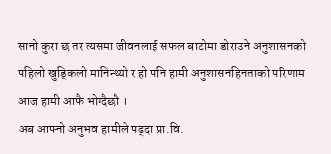सानो कुरा छ तर त्यसमा जीवनलाई सफल बाटोमा डोराउने अनुशासनको पहिलो खुड्किलो मानिन्थ्यो र हो पनि हामी अनुशासनहिनताको परिणाम आज हामी आफै भोग्दैछौ ।
अब आफ्नो अनुभव हामीले पढ्दा प्रा.वि.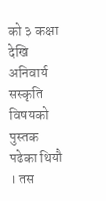को ३ कक्षा देखि अनिवार्य सस्कृति विषयको पुस्तक पढेका थियौ । तस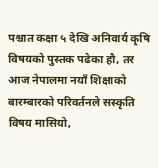पश्चात कक्षा ५ देखि अनिवार्य कृषि विषयको पुस्तक पढेका हौ, तर आज नेपालमा नयाँ शिक्षाको बारम्बारको परिवर्तनले सस्कृति विषय मासियो,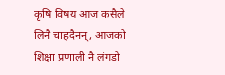कृषि विषय आज कसैले लिनै चाहदैनन्, आजको शिक्षा प्रणाली नै लंगडो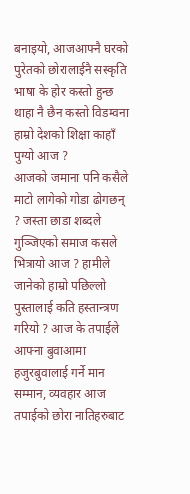बनाइयो, आजआफ्नै घरको पुरेतको छोरालाईनै सस्कृति भाषा के होर कस्तो हुन्छ थाहा नै छैन कस्तो विडम्वना हाम्रो देशको शिक्षा काहाँ पुग्यो आज ?
आजको जमाना पनि कसैले माटो लागेको गोडा ढोगछन् ? जस्ता छाडा शब्दले गुञ्जिएको समाज कसले भित्रायो आज ? हामीले जानेको हाम्रो पछिल्लो पुस्तालाई कति हस्तान्त्रण गरियो ? आज के तपाईले आफ्ना बुवाआमा हजुरबुवालाई गर्ने मान सम्मान, व्यवहार आज तपाईको छोरा नातिहरुबाट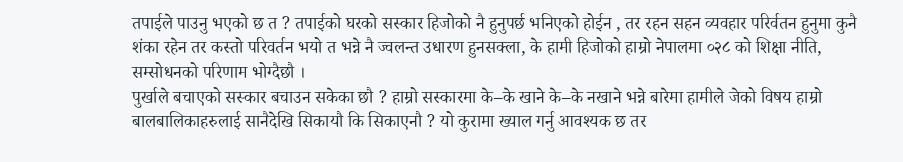तपाईले पाउनु भएको छ त ? तपाईको घरको सस्कार हिजोको नै हुनुपर्छ भनिएको होईन , तर रहन सहन व्यवहार परिर्वतन हुनुमा कुनै शंका रहेन तर कस्तो परिवर्तन भयो त भन्ने नै ज्वलन्त उधारण हुनसक्ला, के हामी हिजोको हाम्रो नेपालमा ०२८ को शिक्षा नीति, सम्सोधनको परिणाम भोग्दैछौ ।
पुर्खाले बचाएको सस्कार बचाउन सकेका छौ ? हाम्रो सस्कारमा के–के खाने के–के नखाने भन्ने बारेमा हामीले जेको विषय हाम्रो बालबालिकाहरुलाई सानैदेखि सिकायौ कि सिकाएनौ ? यो कुरामा ख्याल गर्नु आवश्यक छ तर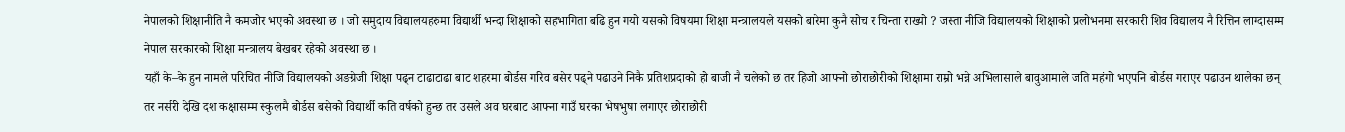नेपालको शिक्षानीति नै कमजोर भएको अवस्था छ । जो समुदाय विद्यालयहरुमा विद्यार्थी भन्दा शिक्षाको सहभागिता बढि हुन गयो यसको विषयमा शिक्षा मन्त्रालयले यसको बारेमा कुनै सोच र चिन्ता राख्यो ? जस्ता नीजि विद्यालयको शिक्षाको प्रलोभनमा सरकारी शिव विद्यालय नै रित्तिन लाग्दासम्म नेपाल सरकारको शिक्षा मन्त्रालय बेखबर रहेको अवस्था छ ।
यहाँ के–के हुन नामले परिचित नीजि विद्यालयको अङग्रेजी शिक्षा पढ्न टाढाटाढा बाट शहरमा बोर्डस गरिव बसेर पढ्ने पढाउने निकै प्रतिशप्रदाको हो बाजी नै चलेको छ तर हिजो आफ्नो छोराछोरीको शिक्षामा राम्रो भन्ने अभिलासाले बावुआमाले जति महंगो भएपनि बोर्डस गराएर पढाउन थालेका छन् तर नर्सरी देखि दश कक्षासम्म स्कुलमै बोर्डस बसेको विद्यार्थी कति वर्षको हुन्छ तर उसले अव घरबाट आफ्ना गाउँ घरका भेषभुषा लगाएर छोराछोरी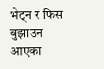भेट्न र फिस बुझाउन आएका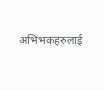अभिभकहरुलाई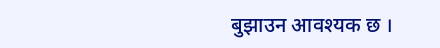बुझाउन आवश्यक छ ।